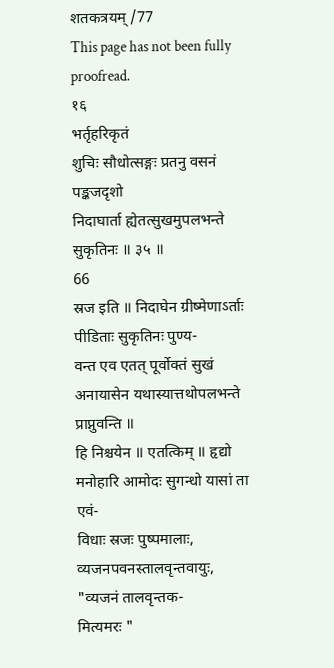शतकत्रयम् /77
This page has not been fully proofread.
१६
भर्तृहरिकृतं
शुचिः सौधोत्सङ्गः प्रतनु वसनं पङ्कजदृशो
निदाघार्ता ह्येतत्सुखमुपलभन्ते सुकृतिनः ॥ ३५ ॥
66
स्रज इति ॥ निदाघेन ग्रीष्मेणाऽर्ताः पीडिताः सुकृतिनः पुण्य-
वन्त एव एतत् पूर्वोक्तं सुखं अनायासेन यथास्यात्तथोपलभन्ते प्राप्नुवन्ति ॥
हि निश्चयेन ॥ एतत्किम् ॥ हृद्यो मनोहारि आमोदः सुगन्धो यासां ता एवं-
विधाः स्रजः पुष्पमालाः, व्यजनपवनस्तालवृन्तवायुः, "व्यजनं तालवृन्तक-
मित्यमरः "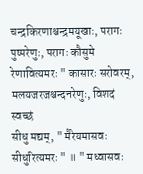चन्द्रकिरणाश्चन्द्रमयूखाः, परागः पुष्परेणुः, परागः कौसुमे
रेणावित्यमरः " कासारः सरोवरम्, मलयजरजश्चन्दनरेणुः, विशदं स्वच्छं
सीधु मद्यम्, " मैरेयमासवः सीधुरित्यमरः " ॥ " मध्वासवः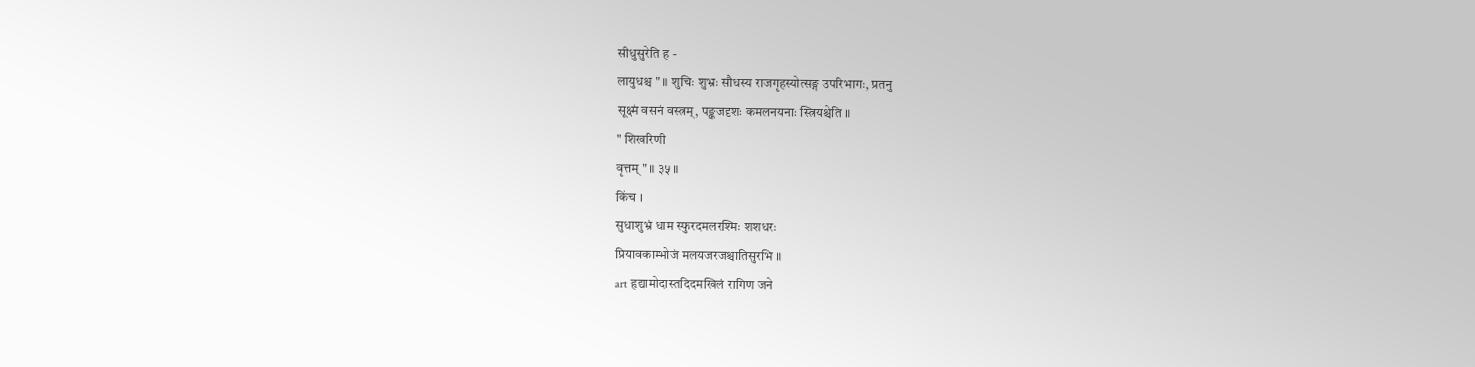सीधुसुरेति ह -
लायुधश्च " ॥ शुचिः शुभ्रः सौधस्य राजगृहस्योत्सङ्ग उपरिभागः, प्रतनु
सूक्ष्मं वसनं वस्त्रम्, पङ्कजदृशः कमलनयनाः स्त्रियश्चेति ॥
" शिखरिणी
वृत्तम् " ॥ ३५ ॥
किंच ।
सुधाशुभ्रं धाम स्फुरदमलरश्मिः शशधरः
प्रियावकाम्भोजं मलयजरजश्चातिसुरभि ॥
art हृद्यामोदास्तदिदमखिलं रागिण जने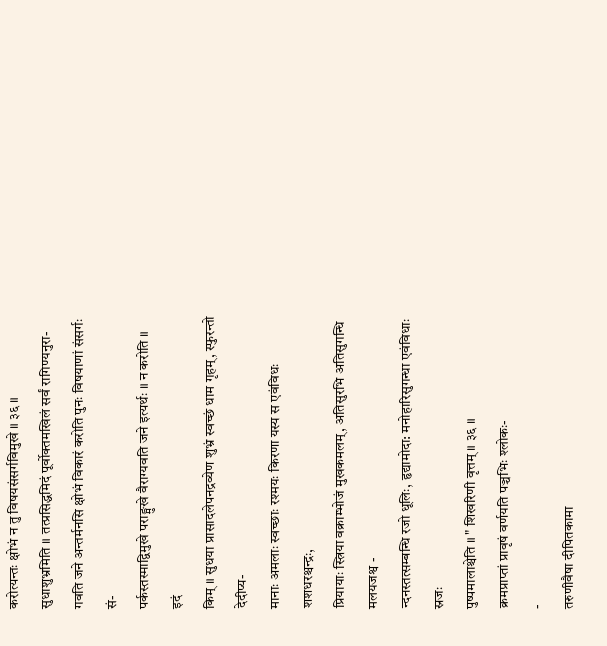करोत्यन्तः क्षोभं न तु विषयसंसर्गविमुखे ॥ ३६ ॥
सुधाशुभ्रमिति ॥ तत्प्रसिद्धमिदं पूर्वोक्तमखिलं सर्वं रागिण्यनुरा-
गवति जने अन्तर्मनसि क्षोभं विकारं करोति पुनः विषयाणां संसर्गः सं-
पर्कस्तस्माद्विमुखे पराङ्मुखे वैराग्यवति जने इत्यर्थः ॥ न करोति ॥ इदं
किम् ॥ सुधया प्रासादलेपनद्रव्येण शुभ्रं स्वच्छं धाम गृहम्, स्फुरन्तो देदीप्य-
मानाः अमलाः स्वच्छाः रश्मयः किरणा यस्य स एवंविधः शशधरश्चन्द्रः,
प्रियायाः स्त्रिया वक्राम्भोजं मुखकमलम्, अतिसुरभि अतिसुगन्धि मलयजश्व -
न्दनस्तत्सम्बन्धि रजो धूलिः, हृद्यामोदा: मनोहारिसुगन्धा एवंविधाः स्रजः
पुष्पमालाश्चेति ॥ " शिखरिणी वृत्तम् ॥ ३६ ॥
क्रमप्राप्तां प्रावृषं वर्णयति पञ्चभिः श्लोकः-
-
तरुणीवैषा दीपितकामा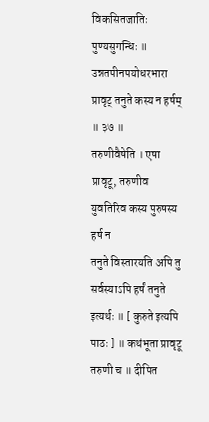विकसितजातिः पुण्यसुगन्धिः ॥
उन्नतपीनपयोधरभारा प्रावृट् तनुते कस्य न हर्षम् ॥ ३७ ॥
तरुणीवैषेति । एषा प्रावृटू, तरुणीव युवतिरिव कस्य पुरुषस्य हर्ष न
तनुते विस्तारयति अपि तु सर्वस्याऽपि हर्षं तनुते इत्यर्थः ॥ [ कुरुते इत्यपि
पाठः ] ॥ कथंभूता प्रावृटू तरुणी च ॥ दीपित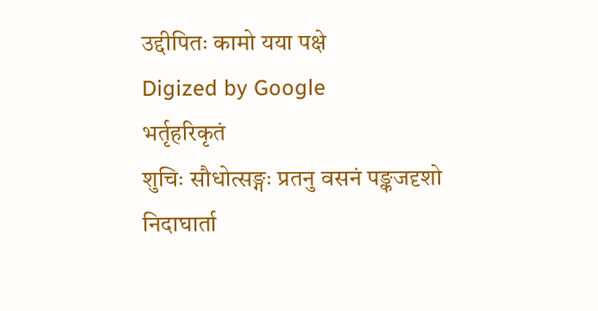उद्दीपितः कामो यया पक्षे
Digized by Google
भर्तृहरिकृतं
शुचिः सौधोत्सङ्गः प्रतनु वसनं पङ्कजदृशो
निदाघार्ता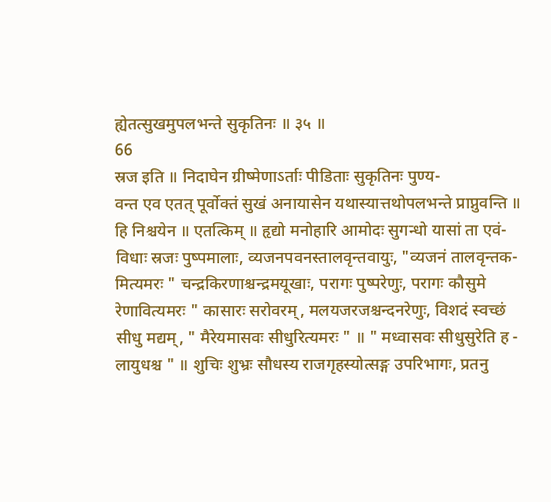ह्येतत्सुखमुपलभन्ते सुकृतिनः ॥ ३५ ॥
66
स्रज इति ॥ निदाघेन ग्रीष्मेणाऽर्ताः पीडिताः सुकृतिनः पुण्य-
वन्त एव एतत् पूर्वोक्तं सुखं अनायासेन यथास्यात्तथोपलभन्ते प्राप्नुवन्ति ॥
हि निश्चयेन ॥ एतत्किम् ॥ हृद्यो मनोहारि आमोदः सुगन्धो यासां ता एवं-
विधाः स्रजः पुष्पमालाः, व्यजनपवनस्तालवृन्तवायुः, "व्यजनं तालवृन्तक-
मित्यमरः " चन्द्रकिरणाश्चन्द्रमयूखाः, परागः पुष्परेणुः, परागः कौसुमे
रेणावित्यमरः " कासारः सरोवरम्, मलयजरजश्चन्दनरेणुः, विशदं स्वच्छं
सीधु मद्यम्, " मैरेयमासवः सीधुरित्यमरः " ॥ " मध्वासवः सीधुसुरेति ह -
लायुधश्च " ॥ शुचिः शुभ्रः सौधस्य राजगृहस्योत्सङ्ग उपरिभागः, प्रतनु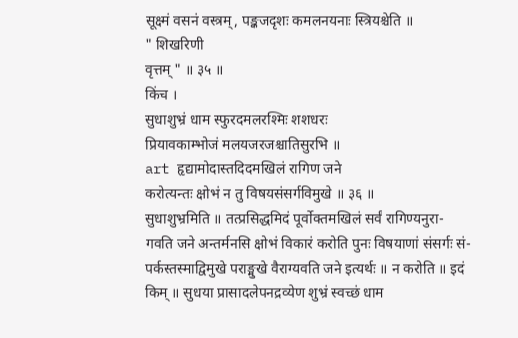सूक्ष्मं वसनं वस्त्रम्, पङ्कजदृशः कमलनयनाः स्त्रियश्चेति ॥
" शिखरिणी
वृत्तम् " ॥ ३५ ॥
किंच ।
सुधाशुभ्रं धाम स्फुरदमलरश्मिः शशधरः
प्रियावकाम्भोजं मलयजरजश्चातिसुरभि ॥
art हृद्यामोदास्तदिदमखिलं रागिण जने
करोत्यन्तः क्षोभं न तु विषयसंसर्गविमुखे ॥ ३६ ॥
सुधाशुभ्रमिति ॥ तत्प्रसिद्धमिदं पूर्वोक्तमखिलं सर्वं रागिण्यनुरा-
गवति जने अन्तर्मनसि क्षोभं विकारं करोति पुनः विषयाणां संसर्गः सं-
पर्कस्तस्माद्विमुखे पराङ्मुखे वैराग्यवति जने इत्यर्थः ॥ न करोति ॥ इदं
किम् ॥ सुधया प्रासादलेपनद्रव्येण शुभ्रं स्वच्छं धाम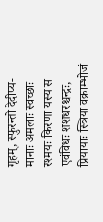गृहम्, स्फुरन्तो देदीप्य-
मानाः अमलाः स्वच्छाः रश्मयः किरणा यस्य स एवंविधः शशधरश्चन्द्रः,
प्रियायाः स्त्रिया वक्राम्भोजं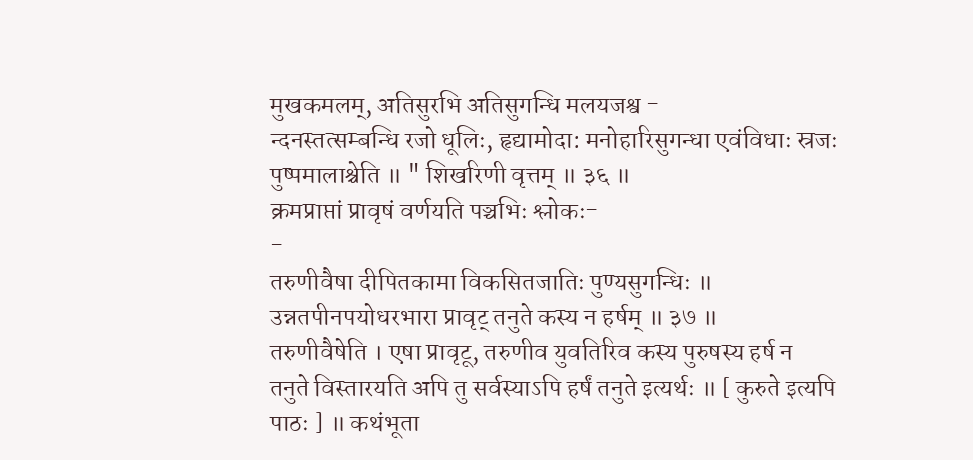मुखकमलम्, अतिसुरभि अतिसुगन्धि मलयजश्व -
न्दनस्तत्सम्बन्धि रजो धूलिः, हृद्यामोदा: मनोहारिसुगन्धा एवंविधाः स्रजः
पुष्पमालाश्चेति ॥ " शिखरिणी वृत्तम् ॥ ३६ ॥
क्रमप्राप्तां प्रावृषं वर्णयति पञ्चभिः श्लोकः-
-
तरुणीवैषा दीपितकामा विकसितजातिः पुण्यसुगन्धिः ॥
उन्नतपीनपयोधरभारा प्रावृट् तनुते कस्य न हर्षम् ॥ ३७ ॥
तरुणीवैषेति । एषा प्रावृटू, तरुणीव युवतिरिव कस्य पुरुषस्य हर्ष न
तनुते विस्तारयति अपि तु सर्वस्याऽपि हर्षं तनुते इत्यर्थः ॥ [ कुरुते इत्यपि
पाठः ] ॥ कथंभूता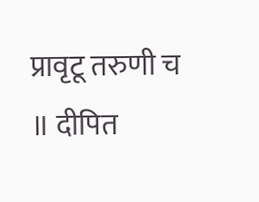प्रावृटू तरुणी च ॥ दीपित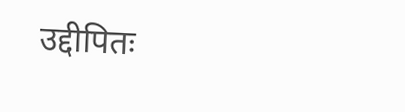उद्दीपितः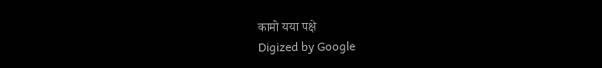कामो यया पक्षे
Digized by Google